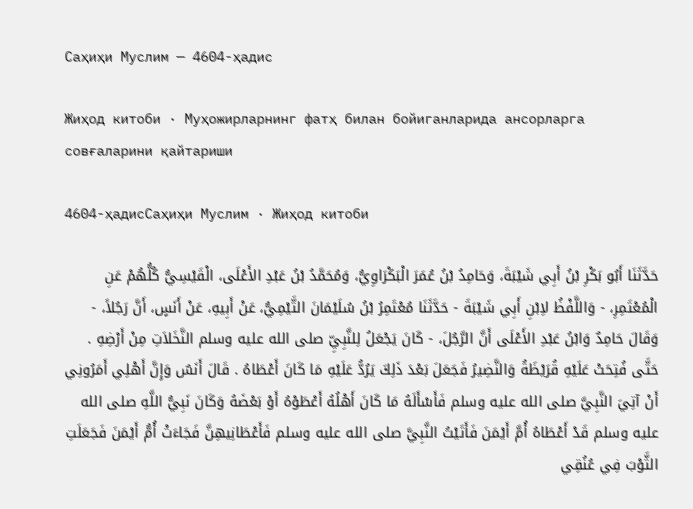Саҳиҳи Муслим — 4604-ҳадис

Жиҳод китоби · Муҳожирларнинг фатҳ билан бойиганларида ансорларга совғаларини қайтариши

4604-ҳадисСаҳиҳи Муслим · Жиҳод китоби

حَدَّثَنَا أَبُو بَكْرِ بْنُ أَبِي شَيْبَةَ، وَحَامِدُ بْنُ عُمَرَ الْبَكْرَاوِيُّ، وَمُحَمَّدُ بْنُ عَبْدِ الأَعْلَى، الْقَيْسِيُّ كُلُّهُمْ عَنِ الْمُعْتَمِرِ، - وَاللَّفْظُ لاِبْنِ أَبِي شَيْبَةَ - حَدَّثَنَا مُعْتَمِرُ بْنُ سُلَيْمَانَ التَّيْمِيُّ، عَنْ أَبِيهِ، عَنْ أَنَسٍ، أَنَّ رَجُلاً، - وَقَالَ حَامِدٌ وَابْنُ عَبْدِ الأَعْلَى أَنَّ الرَّجُلَ، - كَانَ يَجْعَلُ لِلنَّبِيِّ صلى الله عليه وسلم النَّخَلاَتِ مِنْ أَرْضِهِ . حَتَّى فُتِحَتْ عَلَيْهِ قُرَيْظَةُ وَالنَّضِيرُ فَجَعَلَ بَعْدَ ذَلِكَ يَرُدُّ عَلَيْهِ مَا كَانَ أَعْطَاهُ . قَالَ أَنَسٌ وَإِنَّ أَهْلِي أَمَرُونِي أَنْ آتِيَ النَّبِيَّ صلى الله عليه وسلم فَأَسْأَلَهُ مَا كَانَ أَهْلُهُ أَعْطَوْهُ أَوْ بَعْضَهُ وَكَانَ نَبِيُّ اللَّهِ صلى الله عليه وسلم قَدْ أَعْطَاهُ أُمَّ أَيْمَنَ فَأَتَيْتُ النَّبِيَّ صلى الله عليه وسلم فَأَعْطَانِيهِنَّ فَجَاءَتْ أُمُّ أَيْمَنَ فَجَعَلَتِ الثَّوْبَ فِي عُنُقِي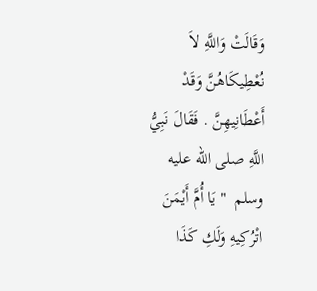وَقَالَتْ وَاللَّهِ لاَ نُعْطِيكَاهُنَّ وَقَدْ أَعْطَانِيهِنَّ . فَقَالَ نَبِيُّ اللَّهِ صلى الله عليه وسلم  " يَا أُمَّ أَيْمَنَ اتْرُكِيهِ وَلَكِ كَذَا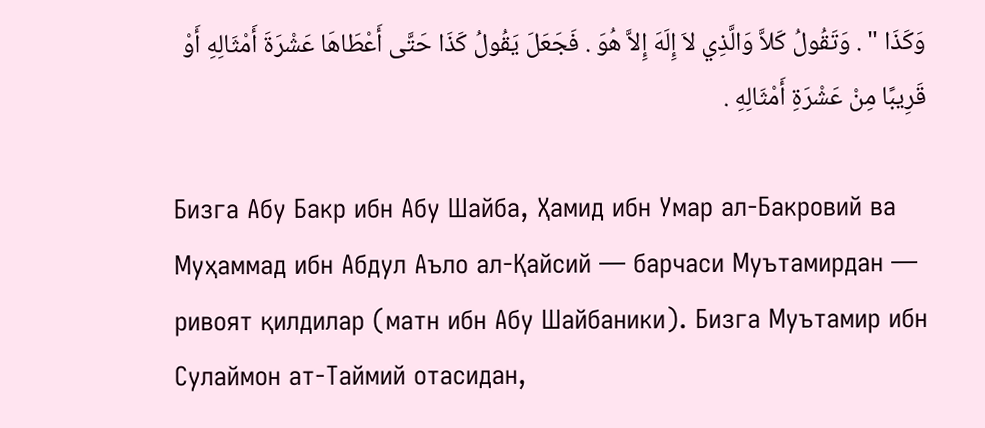وَكَذَا " . وَتَقُولُ كَلاَّ وَالَّذِي لاَ إِلَهَ إِلاَّ هُوَ . فَجَعَلَ يَقُولُ كَذَا حَتَّى أَعْطَاهَا عَشْرَةَ أَمْثَالِهِ أَوْ قَرِيبًا مِنْ عَشْرَةِ أَمْثَالِهِ .

Бизга Абу Бакр ибн Абу Шайба, Ҳамид ибн Умар ал-Бакровий ва Муҳаммад ибн Абдул Аъло ал-Қайсий — барчаси Муътамирдан — ривоят қилдилар (матн ибн Абу Шайбаники). Бизга Муътамир ибн Сулаймон ат-Таймий отасидан,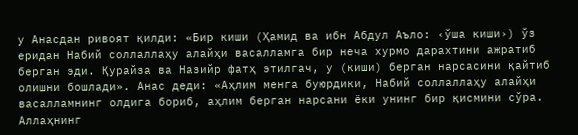у Анасдан ривоят қилди: «Бир киши (Ҳамид ва ибн Абдул Аъло: ‹ўша киши›) ўз еридан Набий соллаллаҳу алайҳи васалламга бир неча хурмо дарахтини ажратиб берган эди. Қурайза ва Назийр фатҳ этилгач, у (киши) берган нарсасини қайтиб олишни бошлади». Анас деди: «Аҳлим менга буюрдики, Набий соллаллаҳу алайҳи васалламнинг олдига бориб, аҳлим берган нарсани ёки унинг бир қисмини сўра. Аллаҳнинг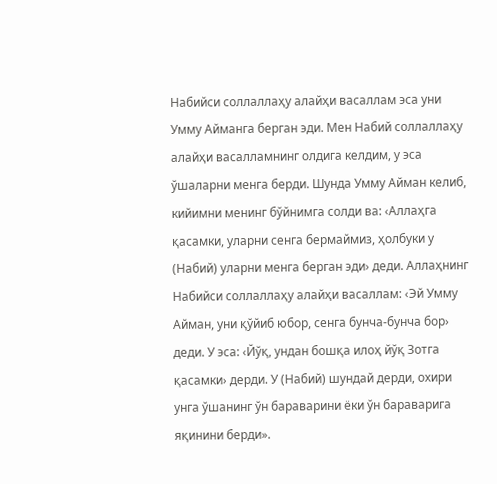Набийси соллаллаҳу алайҳи васаллам эса уни Умму Айманга берган эди. Мен Набий соллаллаҳу алайҳи васалламнинг олдига келдим, у эса ўшаларни менга берди. Шунда Умму Айман келиб, кийимни менинг бўйнимга солди ва: ‹Аллаҳга қасамки, уларни сенга бермаймиз, ҳолбуки у (Набий) уларни менга берган эди› деди. Аллаҳнинг Набийси соллаллаҳу алайҳи васаллам: ‹Эй Умму Айман, уни қўйиб юбор, сенга бунча-бунча бор› деди. У эса: ‹Йўқ, ундан бошқа илоҳ йўқ Зотга қасамки› дерди. У (Набий) шундай дерди, охири унга ўшанинг ўн бараварини ёки ўн бараварига яқинини берди».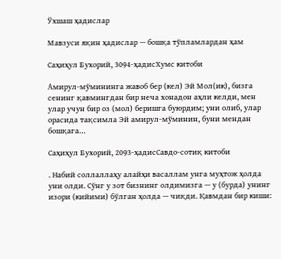Ўхшаш ҳадислар

Мавзуси яқин ҳадислар — бошқа тўпламлардан ҳам

Саҳиҳул Бухорий, 3094-ҳадисХумс китоби

Амирул-мўмининга жавоб бер (кел) Эй Мол(ик), бизга сенинг қавмингдан бир неча хонадон аҳли келди, мен улар учун бир оз (мол) беришга буюрдим; уни олиб, улар орасида тақсимла Эй амирул-мўминин, буни мендан бошқага…

Саҳиҳул Бухорий, 2093-ҳадисСавдо-сотиқ китоби

. Набий соллаллаҳу алайҳи васаллам унга муҳтож ҳолда уни олди. Сўнг у зот бизнинг олдимизга — у (бурда) унинг изори (кийими) бўлган ҳолда — чиқди. Қавмдан бир киши: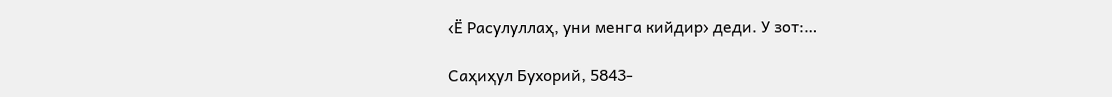‹Ё Расулуллаҳ, уни менга кийдир› деди. У зот:…

Саҳиҳул Бухорий, 5843-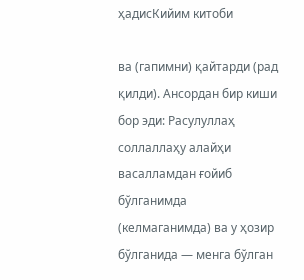ҳадисКийим китоби

ва (гапимни) қайтарди (рад қилди). Ансордан бир киши бор эди: Расулуллаҳ соллаллаҳу алайҳи васалламдан ғойиб бўлганимда (келмаганимда) ва у ҳозир бўлганида — менга бўлган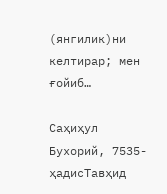(янгилик)ни келтирар; мен ғойиб…

Саҳиҳул Бухорий, 7535-ҳадисТавҳид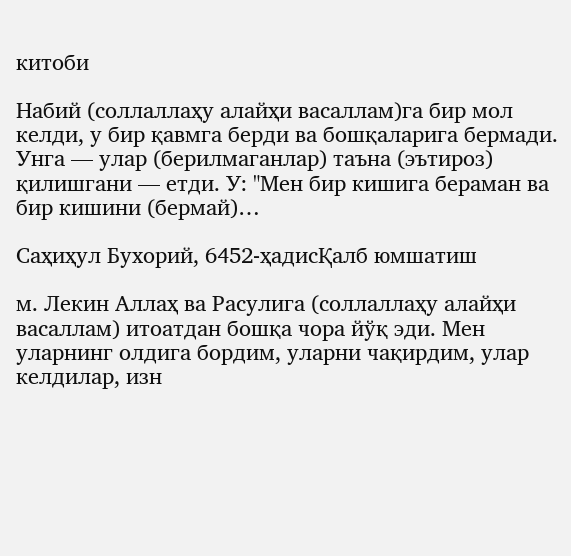китоби

Набий (соллаллаҳу алайҳи васаллам)га бир мол келди, у бир қавмга берди ва бошқаларига бермади. Унга — улар (берилмаганлар) таъна (эътироз) қилишгани — етди. У: "Мен бир кишига бераман ва бир кишини (бермай)…

Саҳиҳул Бухорий, 6452-ҳадисҚалб юмшатиш

м. Лекин Аллаҳ ва Расулига (соллаллаҳу алайҳи васаллам) итоатдан бошқа чора йўқ эди. Мен уларнинг олдига бордим, уларни чақирдим, улар келдилар, изн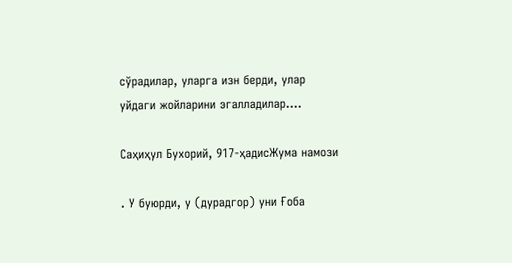сўрадилар, уларга изн берди, улар уйдаги жойларини эгалладилар.…

Саҳиҳул Бухорий, 917-ҳадисЖума намози

. У буюрди, у (дурадгор) уни Ғоба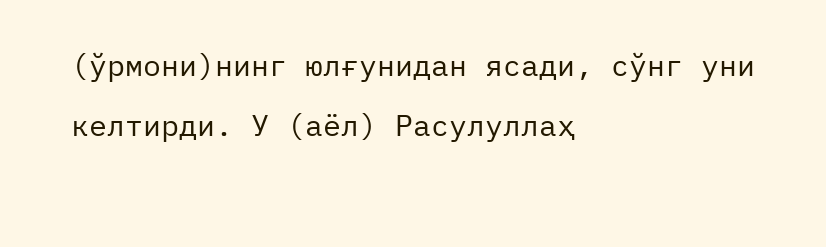(ўрмони)нинг юлғунидан ясади, сўнг уни келтирди. У (аёл) Расулуллаҳ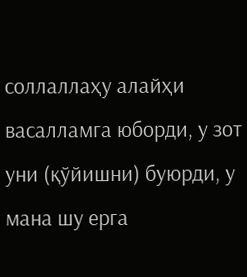соллаллаҳу алайҳи васалламга юборди, у зот уни (қўйишни) буюрди, у мана шу ерга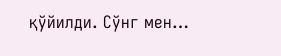қўйилди. Сўнг мен…